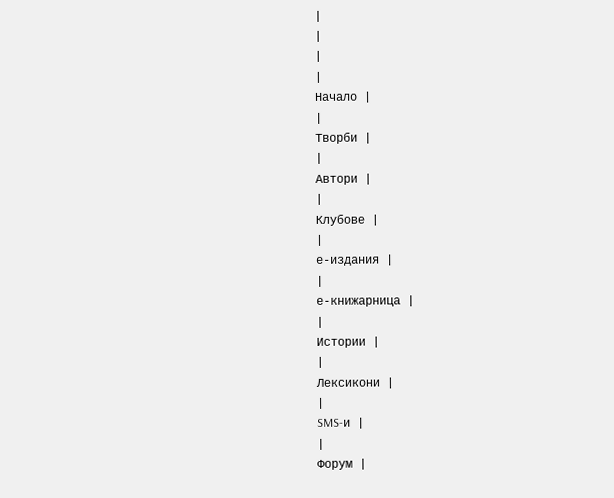|
|
|
|
Начало |
|
Творби |
|
Автори |
|
Клубове |
|
е-издания |
|
е-книжарница |
|
Истории |
|
Лексикони |
|
SMS-и |
|
Форум |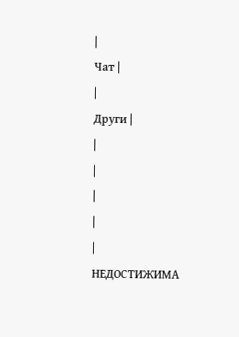|
Чат |
|
Други |
|
|
|
|
|
НЕДОСТИЖИМА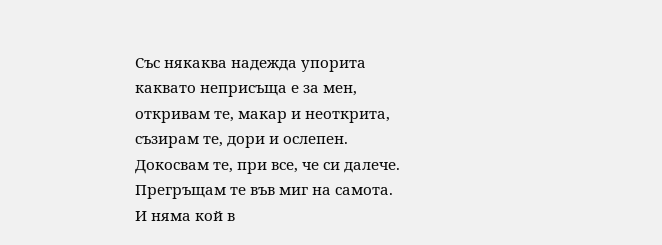Със някаква надежда упорита
каквато неприсъща е за мен,
откривам те, макар и неоткрита,
съзирам те, дори и ослепен.
Докосвам те, при все, че си далече.
Прегръщам те във миг на самота.
И няма кой в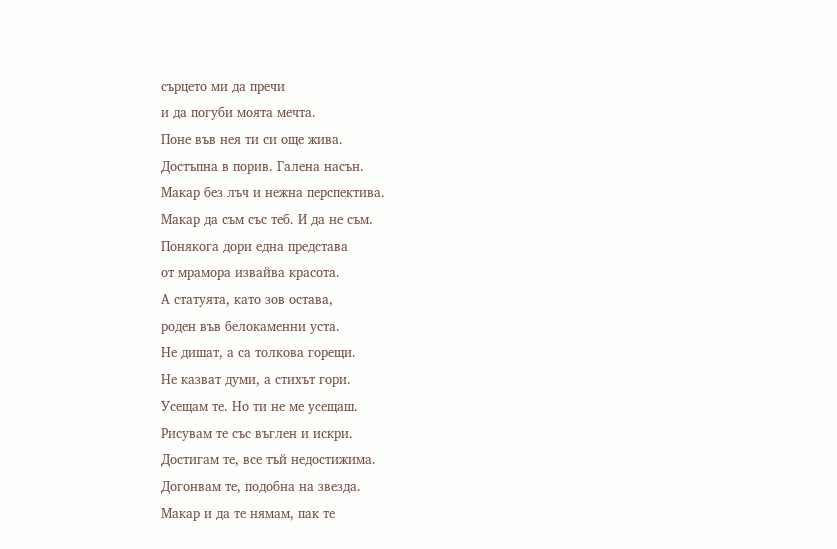сърцето ми да пречи
и да погуби моята мечта.
Поне във нея ти си още жива.
Достъпна в порив. Галена насън.
Макар без лъч и нежна перспектива.
Макар да съм със теб. И да не съм.
Понякога дори една представа
от мрамора извайва красота.
А статуята, като зов остава,
роден във белокаменни уста.
Не дишат, а са толкова горещи.
Не казват думи, а стихът гори.
Усещам те. Но ти не ме усещаш.
Рисувам те със въглен и искри.
Достигам те, все тъй недостижима.
Догонвам те, подобна на звезда.
Макар и да те нямам, пак те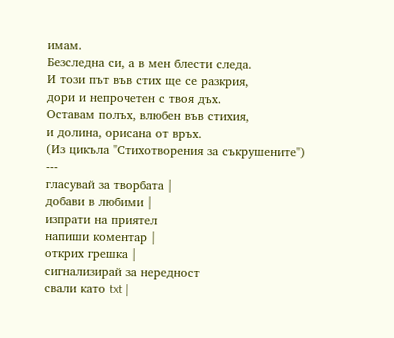имам.
Безследна си, а в мен блести следа.
И този път във стих ще се разкрия,
дори и непрочетен с твоя дъх.
Оставам полъх, влюбен във стихия,
и долина, орисана от връх.
(Из цикъла "Стихотворения за съкрушените")
---
гласувай за творбата |
добави в любими |
изпрати на приятел
напиши коментар |
открих грешка |
сигнализирай за нередност
свали като txt |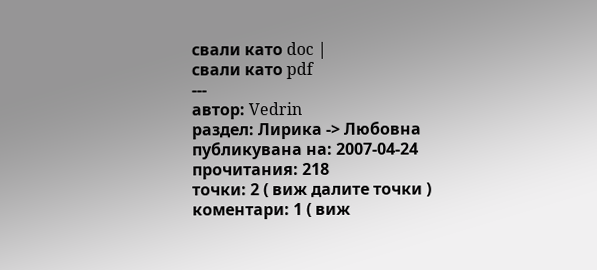свали като doc |
свали като pdf
---
автор: Vedrin
раздел: Лирика -> Любовна
публикувана на: 2007-04-24
прочитания: 218
точки: 2 ( виж далите точки )
коментари: 1 ( виж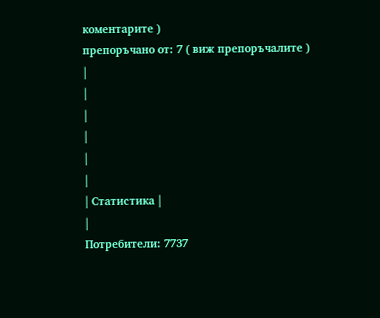коментарите )
препоръчано от: 7 ( виж препоръчалите )
|
|
|
|
|
|
| Статистика |
|
Потребители: 7737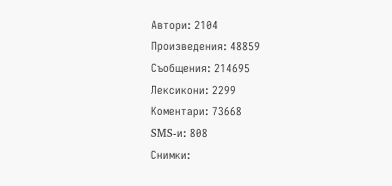Автори: 2104
Произведения: 48859
Съобщения: 214695
Лексикони: 2299
Коментари: 73668
SMS-и: 808
Снимки: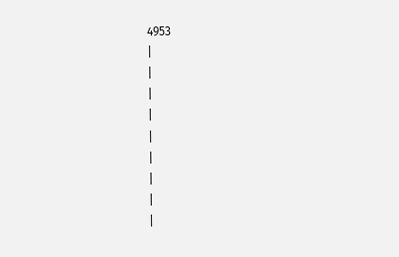4953
|
|
|
|
|
|
|
|
|